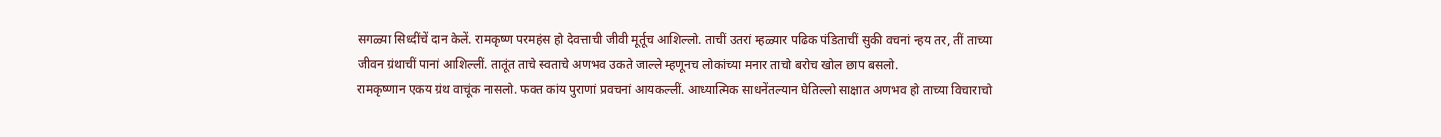सगळ्या सिध्दींचें दान केलें. रामकृष्ण परमहंस हो देवत्ताची जीवी मूर्तूच आशिल्लो. ताचीं उतरां म्हळ्यार पढिक पंडिताचीं सुकी वचनां न्हय तर, तीं ताच्या जीवन ग्रंथाचीं पानां आशिल्लीं. तातूंत ताचे स्वताचे अणभव उकते जाल्ले म्हणूनच लोकांच्या मनार ताचो बरोच खोल छाप बसलो.
रामकृष्णान एकय ग्रंथ वाचूंक नासलो. फक्त कांय पुराणां प्रवचनां आयकल्लीं. आध्यात्मिक साधनेंतल्यान घेतिल्लो साक्षात अणभव हो ताच्या विचाराचो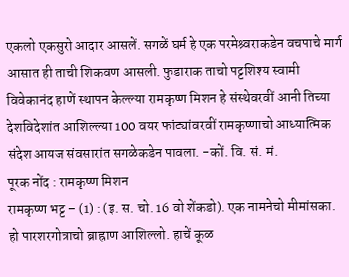एकलो एकसुरो आदार आसलें. सगळें घर्म हे एक परमेश्र्वराकडेन वचपाचे मार्ग आसात ही ताची शिकवण आसली. फुडाराक ताचो पट्टशिश्य स्वामी विवेकानंद हाणें स्थापन केल्ल्या रामकृष्ण मिशन हे संस्थेवरवीं आनी तिच्या देशविदेशांत आशिल्ल्या 100 वयर फांट्यांवरवीं रामकृष्णाचो आध्यात्मिक संदेश आयज संवसारांत सगळेकडेन पावला. -कों. वि. सं. मं.
पूरक नोंद : रामकृष्ण मिशन
रामकृष्ण भट्ट – (1) : (इ. स. चो. 16 वो शेंकडो). एक नामनेचो मीमांसका. हो पारशरगोत्राचो ब्राह्राण आशिल्लो. हाचें कूळ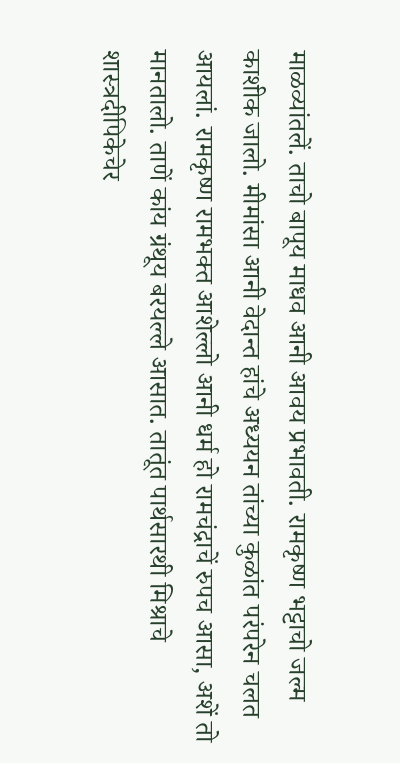माळव्यांतलें. ताचो बापूय माधव आनी आवय प्रभावती. रामकृष्ण भट्टाचो जल्म काशीक जालो. मीमांसा आनी वेदान्त हांचे अध्ययन तांच्या कुळांत परंपरेन चलत आयलां. रामकृष्ण रामभक्त आशेल्लो आनी धर्म हो रामचंद्राचें रुपच आसा, अशें तो मानतालो. ताणें कांय ग्रंथूय बरयल्ले आसात. तातूंत पार्थसारथी मिश्राचे शास्त्रदीपिकेचेर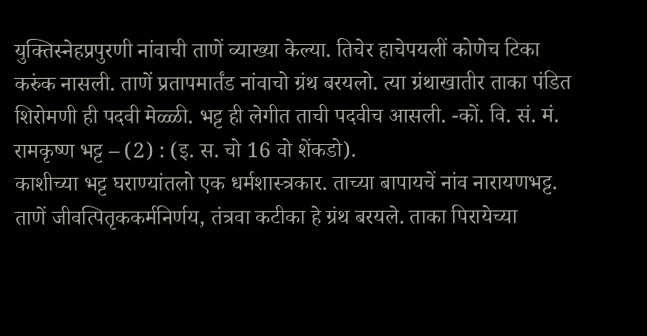युक्तिस्नेहप्रपुरणी नांवाची ताणें व्याख्या केल्या. तिचेर हाचेपयलीं कोणेच टिका करुंक नासली. ताणें प्रतापमार्तंड नांवाचो ग्रंथ बरयलो. त्या ग्रंथाखातीर ताका पंडित शिरोमणी ही पदवी मेळ्ळी. भट्ट ही लेगीत ताची पदवीच आसली. -कों. वि. सं. मं.
रामकृष्ण भट्ट – (2) : (इ. स. चो 16 वो शेंकडो).
काशीच्या भट्ट घराण्यांतलो एक धर्मशास्त्रकार. ताच्या बापायचें नांव नारायणभट्ट. ताणें जीवत्पितृककर्मनिर्णय, तंत्रवा कटीका हे ग्रंथ बरयले. ताका पिरायेच्या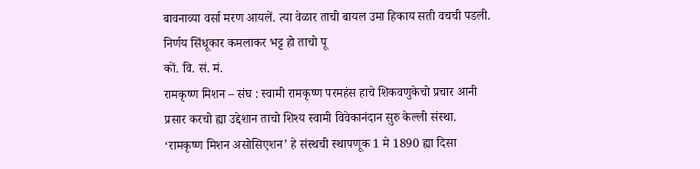बावनाव्या वर्सा मरण आयलें. त्या वेळार ताची बायल उमा हिकाय सती वचची पडली. निर्णय सिंधूकार कमलाकर भट्ट हो ताचो पू
कों. वि. सं. मं.
रामकृष्ण मिशन – संघ : स्वामी रामकृष्ण परमहंस हाचे शिकवणुकेचो प्रचार आनी प्रसार करचो ह्या उद्देशान ताचो शिश्य स्वामी विवेकानंदान सुरु केल्ली संस्था. ‘रामकृष्ण मिशन असोसिएशन’ हे संस्थची स्थापणूक 1 मे 1890 ह्या दिसा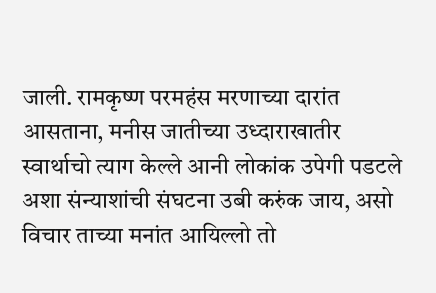जाली. रामकृष्ण परमहंस मरणाच्या दारांत आसताना, मनीस जातीच्या उध्दाराखातीर स्वार्थाचो त्याग केल्ले आनी लोकांक उपेगी पडटले अशा संन्याशांची संघटना उबी करुंक जाय, असो विचार ताच्या मनांत आयिल्लो तो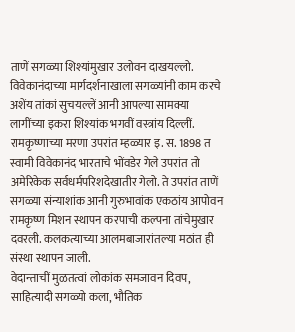ताणें सगळ्या शिश्यांमुखार उलोवन दाखयल्लो. विवेकानंदाच्या मार्गदर्शनाखाला सगळ्यांनी काम करचे अशेंय तांकां सुचयल्लें आनी आपल्या सामक्या लागींच्या इकरा शिश्यांक भगवीं वस्त्रांय दिल्लीं. रामकृष्णाच्या मरणा उपरांत म्हळ्यार इ. स. 1898 त स्वामी विवेकानंद भारताचे भोंवडेर गेले उपरांत तो अमेरिकेक सर्वधर्मपरिशदेखातीर गेलो. ते उपरांत ताणें सगळ्या संन्याशांक आनी गुरुभावांक एकठांय आपोवन रामकृष्ण मिशन स्थापन करपाची कल्पना तांचेमुखार दवरली. कलकत्याच्या आलमबाजारांतल्या मठांत ही संस्था स्थापन जाली.
वेदान्ताचीं मुळतत्वां लोकांक समजावन दिवप, साहित्यादी सगळ्यो कला, भौतिक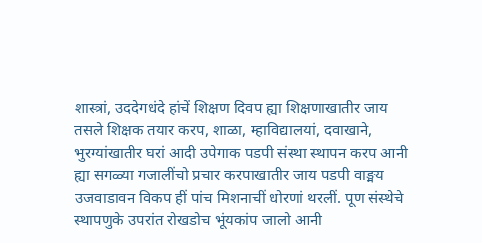शास्त्रां, उददेगधंदे हांचें शिक्षण दिवप ह्या शिक्षणाखातीर जाय तसले शिक्षक तयार करप, शाळा, म्हाविद्यालयां, दवाखाने, भुरग्यांखातीर घरां आदी उपेगाक पडपी संस्था स्थापन करप आनी ह्या सगळ्या गजालींचो प्रचार करपाखातीर जाय पडपी वाङ्मय उजवाडावन विकप हीं पांच मिशनाचीं धोरणां थरलीं. पूण संस्थेचे स्थापणुके उपरांत रोखडोच भूंयकांप जालो आनी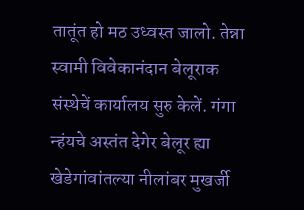तातूंत हो मठ उध्वस्त जालो. तेन्ना स्वामी विवेकानंदान बेलूराक संस्थेचें कार्यालय सुरु केलें. गंगा न्हंयचे अस्तंत देगेर बेलूर ह्या खेडेगांवांतल्या नीलांबर मुखर्जी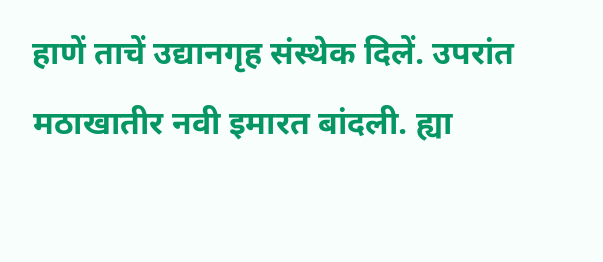हाणें ताचें उद्यानगृह संस्थेक दिलें. उपरांत मठाखातीर नवी इमारत बांदली. ह्या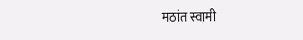मठांत स्वामी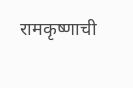रामकृष्णाची